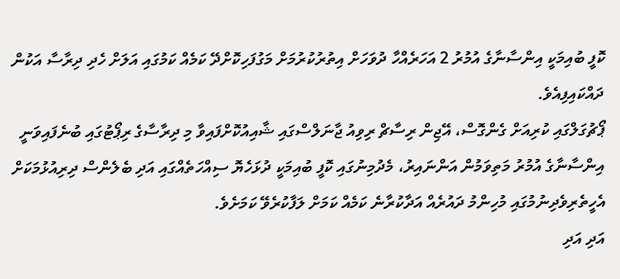ކޮފީ ބުއިމަކީ އިންސާނާގެ އުމުރު 2 އަހަރެއްހާ ދުވަހަށް އިތުރުކުރުމަށް މަގުފަހިކޮށްދޭ ކަމެއް ކަމުގައި އަލަށް ހެދި ދިރާސާ އަކުން ދައްކައިފިއެވެ.
ޕޯޗުގަލްގައި ކުރިއަށް ގެންގޮސް، އޭޖިން ރިސާޗް ރިވިއު ޖާނަލްސްގައި ޝާއިއުކޮށްފައިވާ މި ދިރާސާގެ ރިޕޯޓުގައި ބުނެފައިވަނީ އިންސާނާގެ އުމުރު މަތިވަމުން އަންނައިރު، މެދުމިނުގައި ކޮފީ ބުއިމަކީ ދުޅަހެޔޮ ސިއްހަތެއްގައި އަދި ބެލެންސް ދިރިއުޅުމަކަށް އެހީތެރިވެދިނުމުގައި މުހިންމު ދައުރެއް އަދާކުރާނެ ކަމެއް ކަމަށް ލަފާކުރެވޭ ކަމަށެވެ.
އަދި އަދި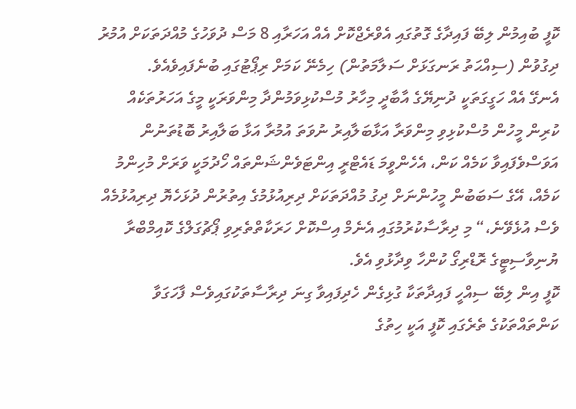ކޮފީ ބުއިމުން ލިބޭ ފައިދާގެ ގޮތުގައި އެވްރެޖްކޮށް އެއް އަހަރާއި 8 މަސް ދުވަހުގެ މުއްދަތަކަށް އުމުރު ދިގުވުން (ސިއްޙަތު ރަނގަޅަށް ސަލާމަތުން) ހިމެނޭ ކަމަށް ރިޕޯޓުގައި ބުނެފައިވެއެވެ.
އެނގޭ އެއް ހަގީގަތަކީ ދުނިޔޭގެ އާބާދީ މިހާރު މުސްކުޅިވަމުންދާ މިންވަރަކީ މީގެ އަހަރުތަކެއް ކުރިން މީހުން މުސްކުޅިވި މިންވަރާ އަޅާބަލާއިރު ނުވަތަ އުމުރާ އަޅާ ބަލާއިރު ބޮޑުތަނުން އަވަސްވެފައިވާ ކަމެއް ކަން، އެހެންވީމަ ޑައެޓްރީ އިންޓަވެންޝަންތައް ހޯދުމަކީ ވަރަށް މުހިންމު ކަމެއް، އޭގެ ސަބަބުން މީހުންނަށް ދިގު މުއްދަތަކަށް ދިރިއުޅުމުގެ އިތުރުން ދުޅަހެޔޮ ދިރިއުޅުމެއް ވެސް އުޅެވޭނެ،“ މި ދިރާސާކުރުމުގައި އެނެމް އިސްކޮށް ހަރަކާތްތެރިވި ޕޯޗުގަލްގެ ކޮއިމްބްރާ ޔުނިވާސިޓީގެ ރޮޑްރިގޯ ކުންހާ ވިދާޅުވި އެވެ.
ކޮފީ އިން ލިބޭ ސިއްހީ ފައިދާތަކާ ގުޅިގެން ހެދިފައިވާ ގިނަ ދިރާސާތަކުގައިވެސް ފާހަގަވާ ކަންތައްތަކުގެ ތެރެގައި ކޮފީ އަކީ ހިތުގެ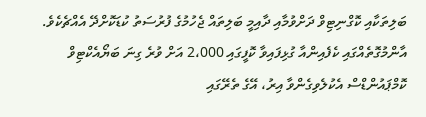ބަލިތަކާއި ކޮގްނިޓިވް ދަށްވުމާއި ދާއިމީ ބަލިތައް ޖެހުމުގެ ފުރުސަތު ކުޑަކޮށްދޭ އެއްޗެކެވެ.
އާންމުގޮތެއްގައި ކެފެއިންއާ ގުޅިފައިވާ ކޮފީގައި 2،000 އަށް ވުރެ ގިނަ ބަޔޯއެކްޓިވް ކޮމްޕައުންޑްސް އެކުލެވިގެންވާ އިރު، އޭގެ ތެރޭގައި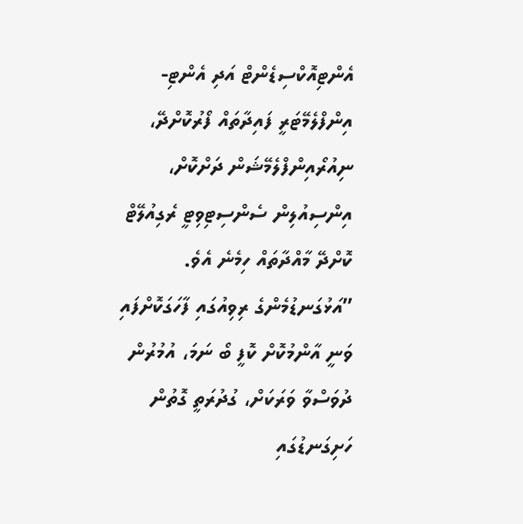އެންޓިއޮކްސިޑެންޓް އަދި އެންޓި-އިންފްލެމޭޓަރީ ފައިދާތައް ފޯރުކޮށްދޭ، ނިއުރޯއިންފްލެމޭޝަން ދަށްކޮށް، އިންސިއުލިން ސެންސިޓިވިޓީ ރެގިއުލޭޓް ކޮށްދޭ މާއްދާތައް ހިމެނެ އެވެ.
”އަޅުގަނޑުމެންގެ ރިވިއުގައި ފާހަގަކޮށްފައި ވަނީ އާންމުކޮށް ކޮފީ ބޯ ނަމަ، އުމުރުން ދުވަސްވާ ވަރަކަށް، ގުދުރަތީ ގޮތުން ހަށިގަނޑުގައި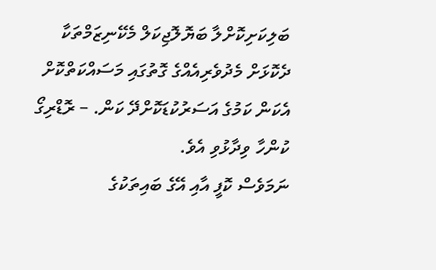ބަލިކަށިކޮށްލާ ބަޔޮލޮޖިކަލް މެކޭނިޒަމްތަކާ ދެކޮޅަށް މެދުވެރިއެއްގެ ގޮތުގައި މަސައްކަތްކޮށް އެކަން ކަމުގެ އަސަރުކުޑަކޮށްދޭ ކަން. – ރޮޑްރިގޯ ކުންހާ ވިދާޅުވި އެވެ.
ނަމަވެސް ކޮފީ އާއި އޭގެ ބައިތަކުގެ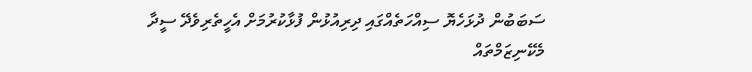ސަބަބުން ދުޅަހެޔޮ ސިއްހަތެއްގައި ދިރިއުޅުން ފުޅާކުރުމަށް އެހީތެރިވެދޭ ސީދާ މެކޭނިޒަމްތައް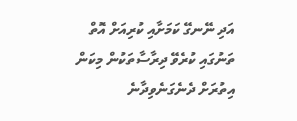އަދި ނޭނގޭ ކަމަށާއި ކުރިއަށް އޮތް ތަނުގައި ކުރެވޭ ދިރާސާތަކުން މިކަން އިތުރަށް ދެނެގަނެވިދާނެ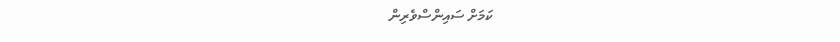ކަމަށް ސައިންސްވެރިން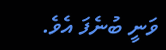ވަނީ ބުނެފަ އެވެ.